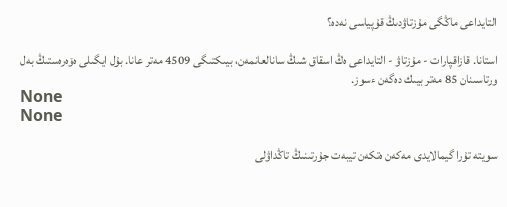التايداعى ماڭگى مۇزتاۋدىڭ قۇپياسى نەدە؟

استانا. قازاقپارات - مۇزتاۋ - التايداعى ەڭ اسقاق شىڭ سانالعانمەن، بيىكتىگى 4509 مەتر عانا. بۇل ايگىلى ەۆەرەستىڭ بەل ورتاسىنان 85 مەتر بيىك دەگەن ءسوز.
None
None

سويتە تۇرا گيمالايدى مەكەن ەتكەن تيبەت جۇرتىنىڭ تاڭداۋلى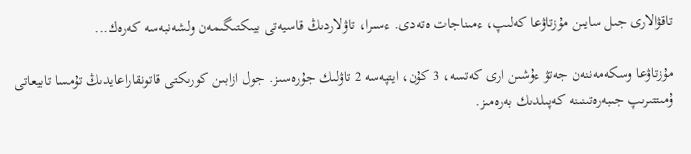تاقۋالارى جىل سايىن مۇزتاۋعا كەلىپ، ءمىناجات ەتەدى. ءسىرا، تاۋلاردىڭ قاسيەتى بيىكتىگىمەن ولشەنبەسە كەرەك...

مۇزتاۋعا وسكەمەننەن جەتۋ ءۇشىن ارى كەتسە، 3 كۇن، ايتپەسە 2 تاۋلىك جۇرەسىز. جول ازابىن كورىكتى قاتونقاراعايدىڭ تۇمسا تابيعاتى ۇمىتتىرىپ جىبەرەتىنىنە كەپىلدىك بەرەمىز.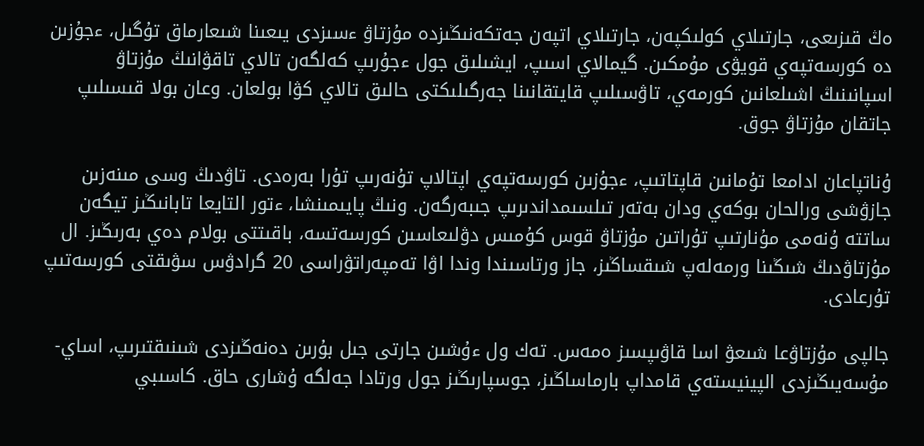ەڭ قىزىعى، جارتىلاي كولىكپەن، جارتىلاي اتپەن جەتكەنىڭىزدە مۇزتاۋ ءسىزدى يىعىنا شىعارماق تۇگىل، ءجۇزىن دە كورسەتپەي قويۋى مۇمكىن. گيمالاي اسىپ، ايشىلىق جول ءجۇرىپ كەلگەن تالاي تاقۋانىڭ مۇزتاۋ اسپانىنىڭ اشىلعانىن كورمەي، تاۋسىلىپ قايتقانىنا جەرگىلىكتى حالىق تالاي كۋا بولعان. وعان بولا قىسىلىپ جاتقان مۇزتاۋ جوق.

ۇناتپاعان ادامعا تۇمانىن قاپتاتىپ، ءجۇزىن كورسەتپەي اپتالاپ تۇنەرىپ تۇرا بەرەدى. تاۋدىڭ وسى مىنەزىن جازۋشى ورالحان بوكەي ودان بەتەر تىلسىمداندىرىپ جىبەرگەن. ونىڭ پايىمىنشا، ءتور التايعا تابانىڭىز تيگەن ساتتە ۇنەمى مۇنارتىپ تۇراتىن مۇزتاۋ قوس كۇمىس دۋلىعاسىن كورسەتسە، باقىتتى بولام دەي بەرىڭىز. ال مۇزتاۋدىڭ شىڭىنا ورمەلەپ شىقساڭىز، جاز ورتاسىندا وندا اۋا تەمپەراتۋراسى 20 گرادۋس سۋىقتى كورسەتىپ تۇرعادى.

جالپى مۇزتاۋعا شىعۋ اسا قاۋىپسىز ەمەس. تەك ول ءۇشىن جارتى جىل بۇرىن دەنەڭىزدى شىنىقتىرىپ، اساي- مۇسەيىڭىزدى الپينيستەي قامداپ بارماساڭىز، جوسپارىڭىز جول ورتادا جەلگە ۇشارى حاق. كاسىبي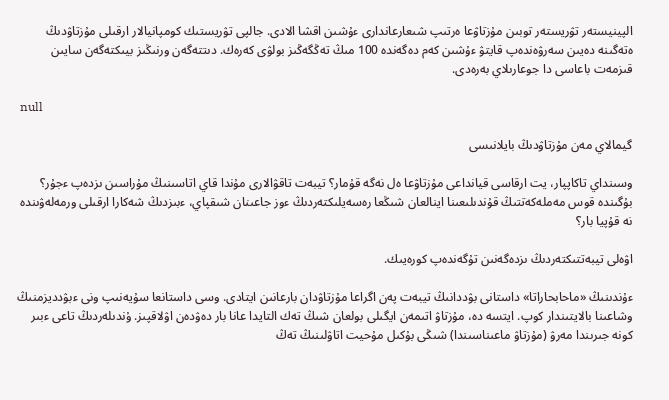الپينيستەر تۋريستەر توبىن مۇزتاۋعا ەرتىپ شىعارعاندارى ءۇشىن اقشا الادى. جالپى تۋريستىك كومپانيالار ارقىلى مۇزتاۋدىڭ ەتەگىنە دەيىن سەرۋەندەپ قايتۋ ءۇشىن كەم دەگەندە 100 مىڭ تەڭگەڭىز بولۋى كەرەك. دىتتەگەن ورنىڭىز بيىكتەگەن سايىن قىزمەت باعاسى دا جوعارىلاي بەرەدى.

 null

گيمالاي مەن مۇزتاۋدىڭ بايلانىسى

وسىنداي تاكاپپار، يت ارقاسى قيانداعى مۇزتاۋعا ەل نەگە قۇمار؟ تيبەت تاقۋالارى مۇندا قاي اتاسىنىڭ مۇراسىن ىزدەپ ءجۇر؟ بۇگىندە قوس مەملەكەتتىڭ قۇندىلىعىنا اينالعان شىڭعا رەسەيلىكتەردىڭ ءوز جاعىنان شىقپاي، ءبىزدىڭ شەكارا ارقىلى ورمەلەۋىندە نە قۇپيا بار؟

اۋەلى تيبەتتىكتەردىڭ ىزدەگەنىن تۇگەندەپ كورەيىك.

ءۇندىنىڭ «ماحابحاراتا» داستانى بۋددانىڭ تيبەت پەن اگراعا مۇزتاۋدان بارعانىن ايتادى. وسى داستانعا سۇيەنىپ ونى ءبۋدديزمنىڭ وشاعىنا بالايتىندار كوپ. ايتسە دە، مۇزتاۋ اتىمەن ايگىلى بولعان شىڭ تەك التايدا عانا بار دەۋدەن اۋلاقپىز. ۇندىلەردىڭ تاعى ءبىر كونە جىرىندا مەرۋ (مۇزتاۋ ماعىناسىندا) شىڭى بۇكىل مۇحيت اتاۋلىنىڭ تەڭ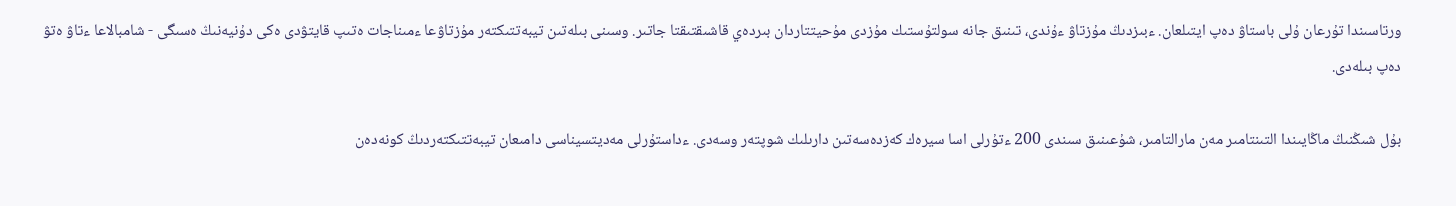ورتاسىندا تۇرعان ۇلى باستاۋ دەپ ايتىلعان. ءبىزدىڭ مۇزتاۋ ءۇندى، تىنىق جانە سولتۇستىك مۇزدى مۇحيتتاردان بىردەي قاشىقتىقتا جاتىر. وسىنى بىلەتىن تيبەتتىكتەر مۇزتاۋعا ءمىناجات ەتىپ قايتۋدى ەكى دۇنيەنىڭ ەسىگى - شامبالاعا ءتاۋ ەتۋ دەپ بىلەدى.

بۇل شىڭنىڭ ماڭايىندا التىنتامىر مەن مارالتامىر، شۇعىنىق سىندى 200 ءتۇرلى اسا سيرەك كەزدەسەتىن دارىلىك شوپتەر وسەدى. ءداستۇرلى مەديتسيناسى دامىعان تيبەتتىكتەردىڭ كونەدەن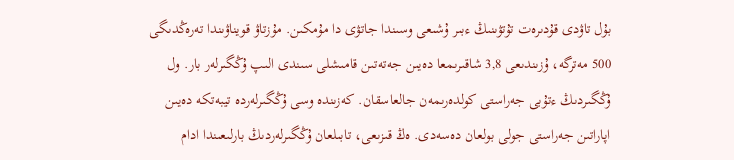بۇل تاۋدى قۇدىرەت تۇتۋىنىڭ ءبىر ۇشىعى وسىندا جاتۋى دا مۇمكىن. مۇزتاۋ قويناۋىندا تەرەڭدىگى 500 مەترگە، ۇزىندىعى 3,8 شاقىرىمعا دەيىن جەتەتىن قامىشلى سىندى الىپ ۇڭگىرلەر بار. ول ۇڭگىردىڭ ءتۇبى جەراستى كولدەرىمەن جالعاسقان. كەزىندە وسى ۇڭگىرلەردە تيبەتكە دەيىن اپاراتىن جەراستى جولى بولعان دەسەدى. ەڭ قىزىعى، تابىلعان ۇڭگىرلەردىڭ بارلىعىندا ادام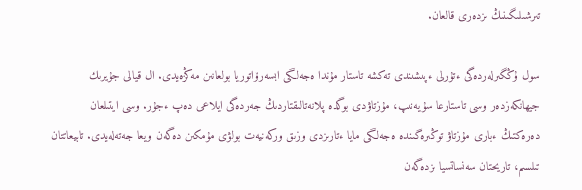تىرشىلىگىنىڭ ىزدەرى قالعان.

سول ۇڭگىرلەردەگى ءتۇرلى ءپىشىندى تەكشە تاستار مۇندا ەجەلگى ابسەرۆاتوريا بولعانىن مەڭزەيدى. ال قيالى جۇيرىك جيھانكەزدەر وسى تاستارعا سۇيەنىپ، مۇزتاۋدى بوگدە پلانەتالىقتاردىڭ جەردەگى ايلاعى دەپ ءجۇر. وسى ايتىلعان دەرەكتىڭ ءبارى مۇزتاۋ توڭىرەگىندە ەجەلگى مايا ءتارىزدى وزىق وركەنيەت بولۋى مۇمكىن دەگەن ويعا جەتەلەيدى. تابيعاتتان تىلسىم، تاريحتان سەنساتسيا ىزدەگەن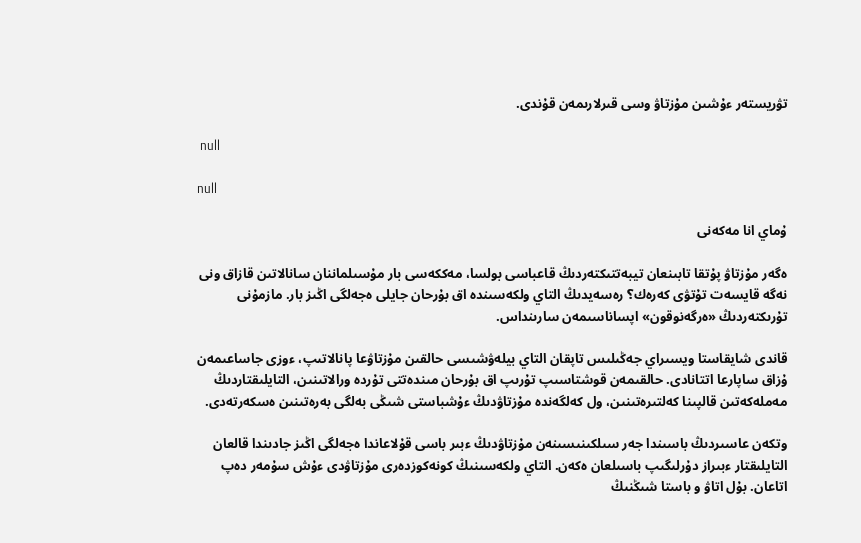تۋريستەر ءۇشىن مۇزتاۋ وسى قىرلارىمەن قۇندى.

 null

null

ۇماي انا مەكەنى

ەگەر مۇزتاۋ پۇتقا تابىنعان تيبەتتىكتەردىڭ قاعباسى بولسا، مەككەسى بار مۇسىلماننان سانالاتىن قازاق ونى نەگە قايسەت تۇتۋى كەرەك؟ رەسەيدىڭ التاي ولكەسىندە اق بۇرحان جايلى ەجەلگى اڭىز بار. مازمۇنى تۇرىكتەردىڭ «ەرگەنوقون» اپساناسىمەن سارىنداس.

قاندى شايقاستا ويسىراي جەڭىلىس تاپقان التاي بيلەۋشىسى حالقىن مۇزتاۋعا پانالاتىپ، ءوزى جاساعىمەن ۇزاق ساپارعا اتتانادى. حالقىمەن قوشتاسىپ تۇرىپ اق بۇرحان مىندەتتى تۇردە ورالاتىنىن، التايلىقتاردىڭ مەملەكەتىن قالپىنا كەلتىرەتىنىن، ول كەلگەندە مۇزتاۋدىڭ ءۇشباستى شىڭى بەلگى بەرەتىنىن ەسكەرتەدى.

وتكەن عاسىردىڭ باسىندا جەر سىلكىنىسىنەن مۇزتاۋدىڭ ءبىر باسى قۇلاعاندا ەجەلگى اڭىز جادىندا قالعان التايلىقتار ءبىراز دۇرلىگىپ باسىلعان ەكەن. التاي ولكەسىنىڭ كونەكوزدەرى مۇزتاۋدى ءۇش سۇمەر دەپ اتاعان. بۇل اتاۋ و باستا شىڭنىڭ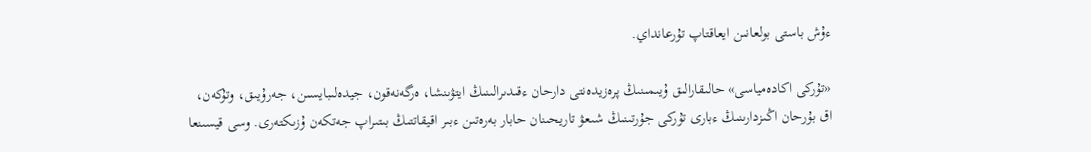ءۇش باستى بولعانىن ايعاقتاپ تۇرعانداي.

«تۇركى اكادەمياسى» حالىقارالىق ۇيىمىنىڭ پرەزيدەنتى دارحان ءقىدىرالىنىڭ ايتۋىنشا، ەرگەنەقون، جيدەلىبايسىن، جەرۇيىق، وتۇكەن، اق بۇرحان اڭىزدارىنىڭ ءبارى تۇركى جۇرتىنىڭ شىعۋ تاريحىنان حابار بەرەتىن ءبىر اقيقاتتىڭ بىتىراپ جەتكەن ۇزىكتەرى. وسى قيسىنعا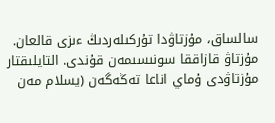سالساق، مۇزتاۋدا تۇركىلەردىڭ ءىزى قالعان. مۇزتاۋ قازاققا سونىسىمەن قۇندى. التايلىقتار مۇزتاۋدى ۇماي اناعا تەڭەگەن (يسلام مەن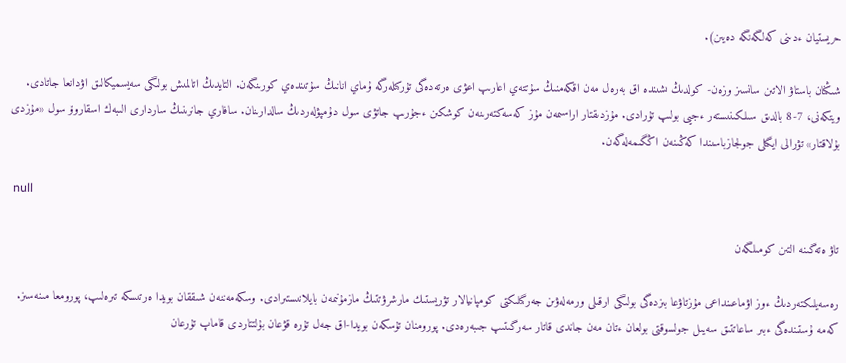حريستيان ءدىنى كەلگەنگە دەيىن).

شىڭنان باستاۋ الاتىن سانسىز وزەن- كولدىڭ ىشىندە اق بەرەل مەن اقكەمنىڭ سۇتتەي اعارىپ اعۋى ەرتەدەگى تۇركىلەرگە ۇماي انانىڭ سۇتىندەي كورىنگەن. التايدىڭ اتالمىش بولىگى سەيسميكالىق اۋدانعا جاتادى. ويتكەنى، 7-8 بالدىق سىلكىنىستەر ءجيى بولىپ تۇرادى. مۇزدىقتار اراسىمەن مۇز كەسەكتەرىنەن كوشكىن ءجۇرىپ جاتۋى سول دۇمپۋلەردىڭ سالدارىنان. سافاري جانرىنىڭ ساردارى الىبەك اسقاروۆ سول «مۇزدى بۇلاقتار» تۋرالى ايگىلى جولجازباسىندا كەڭىنەن اڭگىمەلەگەن.

 null

تاۋ ەتەگىنە التىن كومىلگەن

رەسەيلىكتەردىڭ ءوز اۋماعىنداعى مۇزتاۋعا بىزدەگى بولىگى ارقىلى ورمەلەۋىن جەرگىلىكتى كومپانيالار تۋريستىك مارشرۋتتىڭ مازمۇنىمەن بايلانىستىرادى. وسكەمەننەن شىققان بويدا ەرتىسكە تىرەلىپ، پورومعا مىنەسىز. كەمە ۇستىندەگى ءبىر ساعاتتىق سەيىل جولسوقتى بولعان ءتان مەن جاندى قاتار سەرگىتىپ جىبەرەدى. پورومنان تۇسكەن بويدا-اق جەل تۇرە قۋعان بۇلتتاردى قاماپ تۇرعان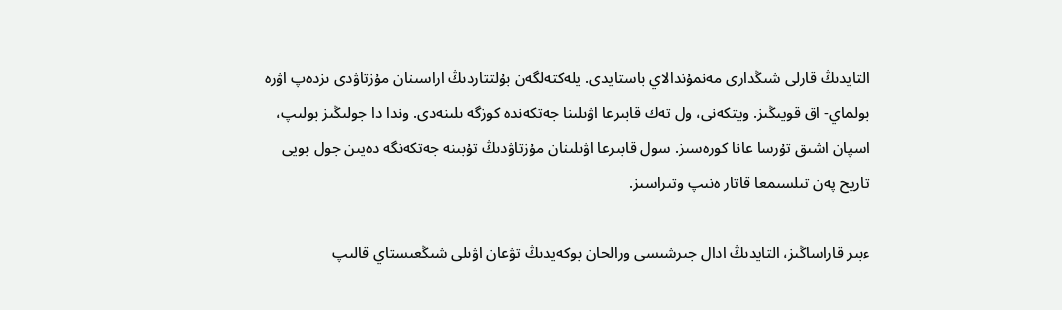التايدىڭ قارلى شىڭدارى مەنمۇندالاي باستايدى. يلەكتەلگەن بۇلتتاردىڭ اراسىنان مۇزتاۋدى ىزدەپ اۋرە بولماي- اق قويىڭىز. ويتكەنى، ول تەك قابىرعا اۋىلىنا جەتكەندە كوزگە ىلىنەدى. وندا دا جولىڭىز بولىپ، اسپان اشىق تۇرسا عانا كورەسىز. سول قابىرعا اۋىلىنان مۇزتاۋدىڭ تۇبىنە جەتكەنگە دەيىن جول بويى تاريح پەن تىلسىمعا قاتار ەنىپ وتىراسىز.

ءبىر قاراساڭىز، التايدىڭ ادال جىرشىسى ورالحان بوكەيدىڭ تۋعان اۋىلى شىڭعىستاي قالىپ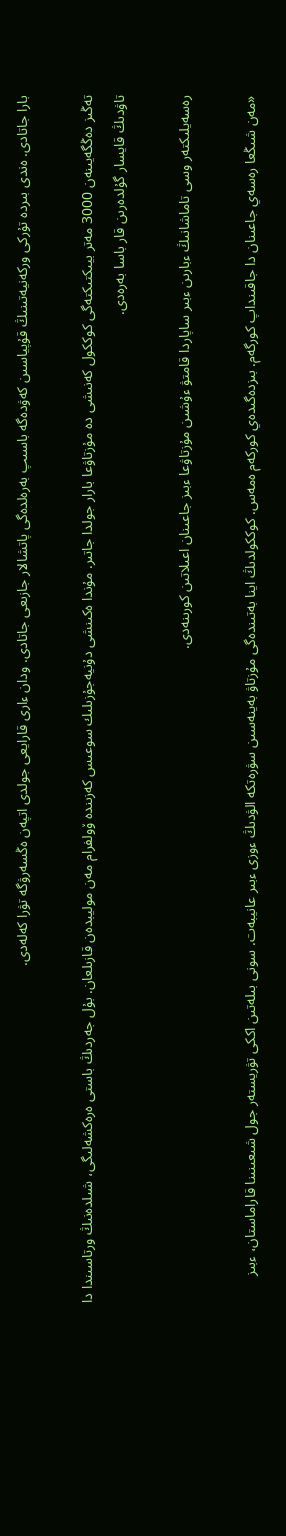بارا جاتادى. ەندى بىردە تۇركى وركەنيەتىنىڭ قۇپياسىن كەۋدەگە باسىپ بەرەلدەگى پاتشالار جازىعى جاتادى. ودان ءارى قارايعى جولدى اتپەن ەڭسەرۋگە تۋرا كەلەدى.

تەڭىز دەڭگەيىنەن 3000 مەتر بيىكتىكتەگى كوككول كەنىشى دە مۇزتاۋعا بارار جولدا جاتىر. مۇندا ەكىنشى دۇنيەجۇزىلىك سوعىس كەزىندە ۆولفرام مەن موليبدەن قازىلعان. بۇل جەردىڭ باستى ەرەكشەلىگى، شىلدەنىڭ ورتاسىندا دا تاۋدىڭ قايسار گۇلدەرىن قار باسا بەرەدى.

رەسەيلىكتەر وسى تاماشانىڭ ءبارىن ءبىر ساپاردا قامتۋ ءۇشىن مۇزتاۋعا ءبىز جاعىنان اعىلاتىن كورىنەدى.

«مەن شىڭعا رەسەي جاعىنان دا جاقىنداپ كورگەم. بىزدەگىدەي كوركەم ەمەس. كوككولدىڭ اينا بەتىندەگى مۇزتاۋ بەينەسىن سۋرەتكە الۋدىڭ ءوزى ءبىر عانيبەت. سونى بىلەتىن اككى تۋريستەر جول شىعىنىنا قاراماستان، ءبىز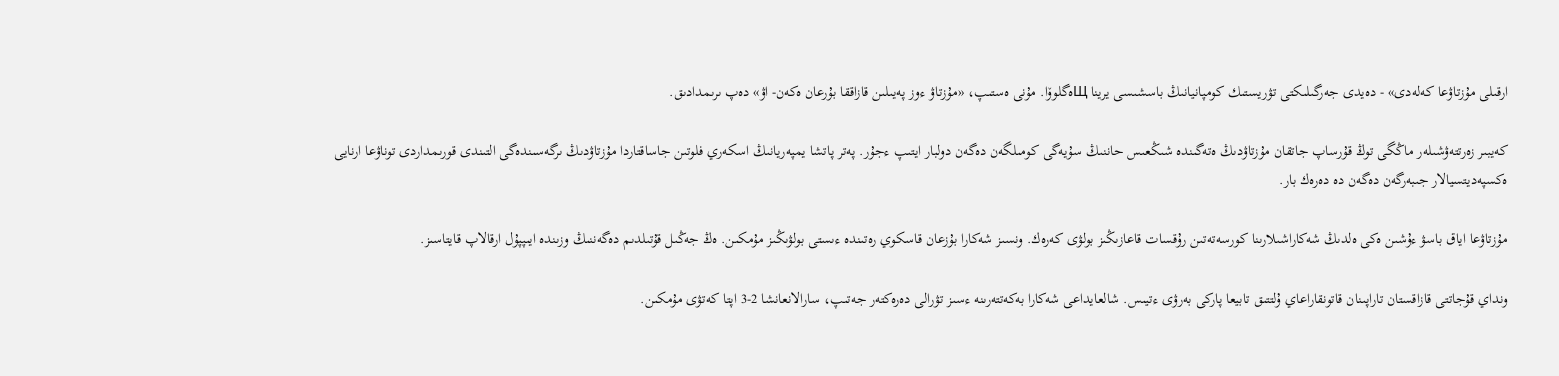ارقىلى مۇزتاۋعا كەلەدى» - دەيدى جەرگىلىكتى تۋريستىك كومپانيانىڭ باسشىسى يرينا Щەگلوۆا. مۇنى ەستىپ، «مۇزتاۋ ءوز پەيىلىن قازاققا بۇرعان ەكەن- اۋ» دەپ ىرىمدادىق.

كەيبىر زەرتتەۋشىلەر ماڭگى توڭ قۇرساپ جاتقان مۇزتاۋدىڭ ەتەگىندە شىڭعىس حاننىڭ سۇيەگى كومىلگەن دەگەن دولبار ايتىپ ءجۇر. پەتر پاتشا يمپەريانىڭ اسكەري فلوتىن جاساقتاردا مۇزتاۋدىڭ ىرگەسىندەگى التىندى قورىمداردى توناۋعا ارنايى ەكسپەديتسيالار جىبەرگەن دەگەن دە دەرەك بار.

مۇزتاۋعا اياق باسۋ ءۇشىن ەكى ەلدىڭ شەكاراشىلارىنا كورسەتەتىن رۇقسات قاعازىڭىز بولۋى كەرەك. ونسىز شەكارا بۇزعان قاسكوي رەتىندە ءىستى بولۋىڭىز مۇمكىن. ەڭ جەڭىل قۇتىلدىم دەگەننىڭ وزىندە ايىپپۇل ارقالاپ قايتاسىز.

ونداي قۇجاتتى قازاقستان تاراپىنان قاتونقاراعاي ۇلتتىق تابيعا پاركى بەرۋى ءتيىس. شالعايداعى شەكارا بەكەتتەرىنە ءسىز تۋرالى دەرەكتەر جەتىپ، سارالانعانشا 2-3 اپتا كەتۋى مۇمكىن.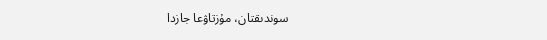سوندىقتان، مۇزتاۋعا جازدا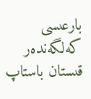بارعىسى كەلگەندەر قىستان باستاپ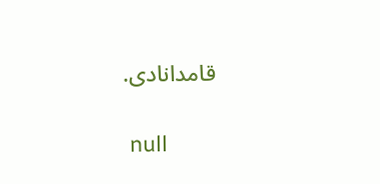قامدانادى.

 null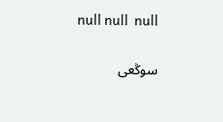null null  null

سوڭعى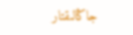جاڭالىقتار